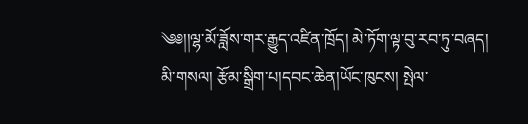༄༅།།ལྷ་མོ་ཟློས་གར་རྒྱུད་འཛིན་ཁྲོད། མེ་ཏོག་ལྟ་བུ་རབ་ཏུ་བཞད།
མི་གསལ། རྩོམ་སྒྲིག་པ།དབང་ཆེན།ཡོང་ཁུངས། སྤེལ་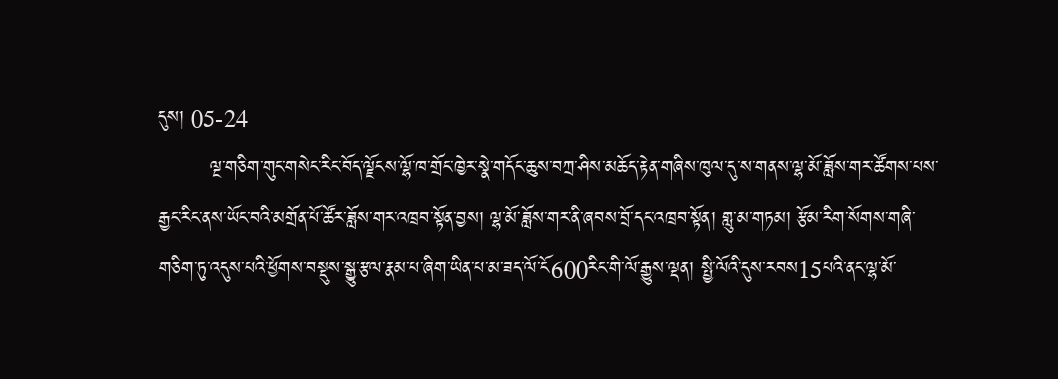དུས། 05-24
        ལྔ་གཅིག་གུང་གསེང་རིང་བོད་ལྗོངས་ལྷོ་ཁ་གྲོང་ཁྱེར་སྣེ་གདོང་ཆུས་བཀྲ་ཤིས་མཆོད་རྟེན་གཞིས་ཁུལ་དུ་ས་གནས་ལྷ་མོ་ཟློས་གར་ཚོགས་པས་རྒྱང་རིང་ནས་ཡོང་བའི་མགྲོན་པོ་ཚོར་ཟློས་གར་འཁྲབ་སྟོན་བྱས། ལྷ་མོ་ཟློས་གར་ནི་ཞབས་བྲོ་དང་འཁྲབ་སྟོན། གླུ་མ་གཏམ། རྩོམ་རིག་སོགས་གཞི་གཅིག་ཏུ་འདུས་པའི་ཕྱོགས་བསྡུས་སྒྱུ་རྩལ་རྣམ་པ་ཞིག་ཡིན་པ་མ་ཟད་ལོ་ངོ600རིང་གི་ལོ་རྒྱུས་ལྡན། སྤྱི་ལོའི་དུས་རབས15པའི་ནང་ལྷ་མོ་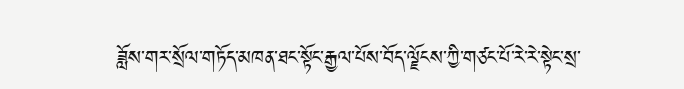ཟློས་གར་སྲོལ་གཏོད་མཁན་ཐང་སྟོང་རྒྱལ་པོས་བོད་ལྗོངས་ཀྱི་གཙང་པོ་རེ་རེ་སྟེང་སྲ་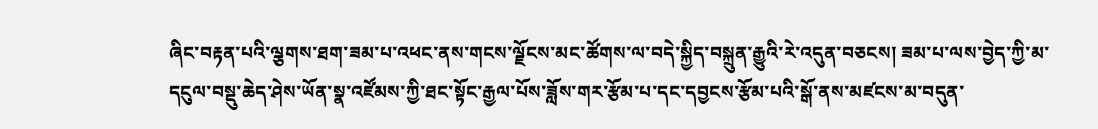ཞིང་བརྟན་པའི་ལྕགས་ཐག་ཟམ་པ་འཕང་ནས་གངས་ལྗོངས་མང་ཚོགས་ལ་བདེ་སྐྱིད་བསྐྲུན་རྒྱུའི་རེ་འདུན་བཅངས། ཟམ་པ་ལས་བྱེད་ཀྱི་མ་དངུལ་བསྡུ་ཆེད་ཤེས་ཡོན་སྣ་འཛོམས་ཀྱི་ཐང་སྟོང་རྒྱལ་པོས་ཟློས་གར་རྩོམ་པ་དང་དབྱངས་རྩོམ་པའི་སྒོ་ནས་མཛངས་མ་བདུན་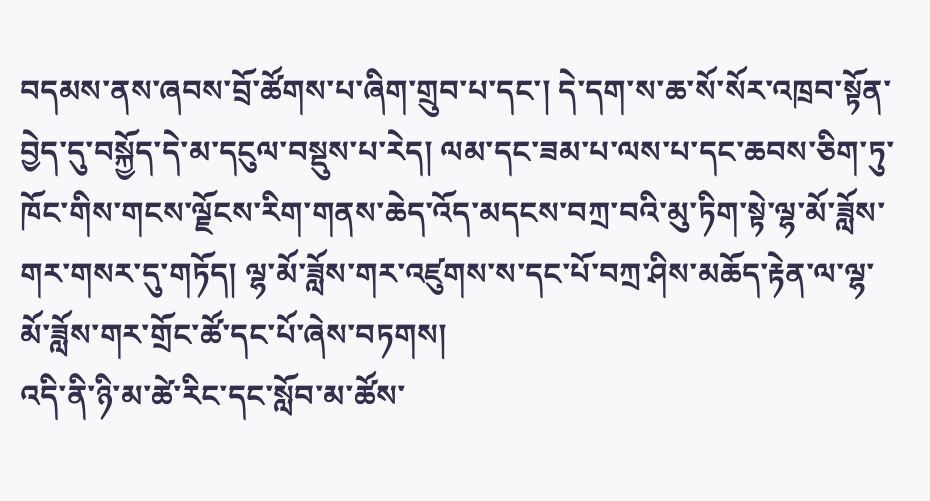བདམས་ནས་ཞབས་བྲོ་ཚོགས་པ་ཞིག་གྲུབ་པ་དང་། དེ་དག་ས་ཆ་སོ་སོར་འཁྲབ་སྟོན་བྱེད་དུ་བསྐྱོད་དེ་མ་དངུལ་བསྡུས་པ་རེད། ལམ་དང་ཟམ་པ་ལས་པ་དང་ཆབས་ཅིག་ཏུ་ཁོང་གིས་གངས་ལྗོངས་རིག་གནས་ཆེད་འོད་མདངས་བཀྲ་བའི་མུ་ཏིག་སྟེ་ལྷ་མོ་ཟློས་གར་གསར་དུ་གཏོད། ལྷ་མོ་ཟློས་གར་འཛུགས་ས་དང་པོ་བཀྲ་ཤིས་མཆོད་རྟེན་ལ་ལྷ་མོ་ཟློས་གར་གྲོང་ཚོ་དང་པོ་ཞེས་བཏགས།
འདི་ནི་ཉི་མ་ཚེ་རིང་དང་སློབ་མ་ཚོས་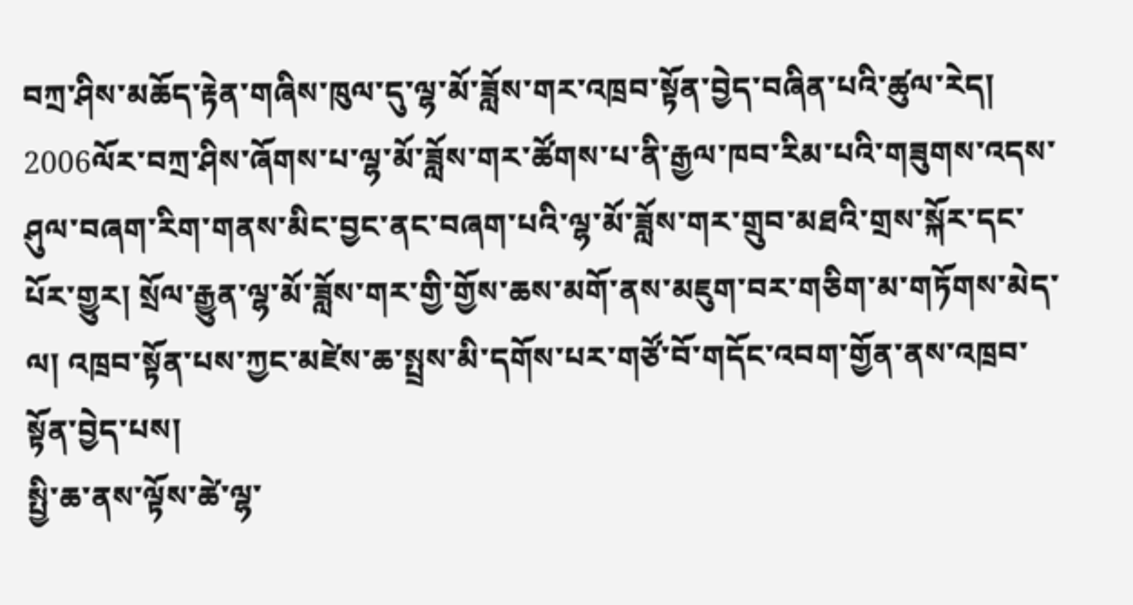བཀྲ་ཤིས་མཆོད་རྟེན་གཞིས་ཁུལ་དུ་ལྷ་མོ་ཟློས་གར་འཁྲབ་སྟོན་བྱེད་བཞིན་པའི་ཚུལ་རེད།
2006ལོར་བཀྲ་ཤིས་ཞོགས་པ་ལྷ་མོ་ཟློས་གར་ཚོགས་པ་ནི་རྒྱལ་ཁབ་རིམ་པའི་གཟུགས་འདས་ཤུལ་བཞག་རིག་གནས་མིང་བྱང་ནང་བཞག་པའི་ལྷ་མོ་ཟློས་གར་གྲུབ་མཐའི་གྲས་སྐོར་དང་པོར་གྱུར། སྲོལ་རྒྱུན་ལྷ་མོ་ཟློས་གར་གྱི་གྱོས་ཆས་མགོ་ནས་མཇུག་བར་གཅིག་མ་གཏོགས་མེད་ལ། འཁྲབ་སྟོན་པས་ཀྱང་མཛེས་ཆ་སྤྲས་མི་དགོས་པར་གཙོ་བོ་གདོང་འབག་གྱོན་ནས་འཁྲབ་སྟོན་བྱེད་པས།
སྤྱི་ཆ་ནས་ལྟོས་ཚེ་ལྷ་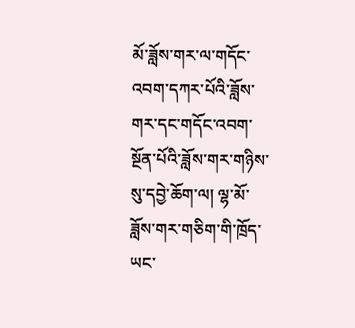མོ་ཟློས་གར་ལ་གདོང་འབག་དཀར་པོའི་ཟློས་གར་དང་གདོང་འབག་སྔོན་པོའི་ཟློས་གར་གཉིས་སུ་དབྱེ་ཆོག་ལ། ལྷ་མོ་ཟློས་གར་གཅིག་གི་ཁྲོད་ཡང་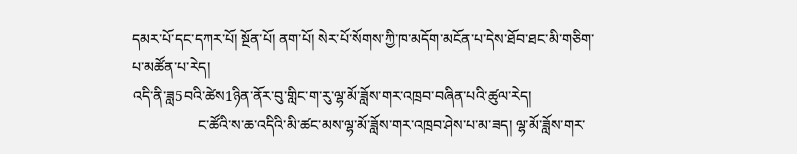དམར་པོ་དང་དཀར་པོ། སྔོན་པོ། ནག་པོ། སེར་པོ་སོགས་ཀྱི་ཁ་མདོག་མངོན་པ་དེས་ཐོབ་ཐང་མི་གཅིག་པ་མཚོན་པ་རེད།
འདི་ནི་ཟླ5བའི་ཚེས1ཉིན་ནོར་བུ་གླིང་ག་རུ་ལྷ་མོ་ཟློས་གར་འཁྲབ་བཞིན་པའི་ཚུལ་རེད།
                  ང་ཚོའི་ས་ཆ་འདིའི་མི་ཚང་མས་ལྷ་མོ་ཟློས་གར་འཁྲབ་ཤེས་པ་མ་ཟད། ལྷ་མོ་ཟློས་གར་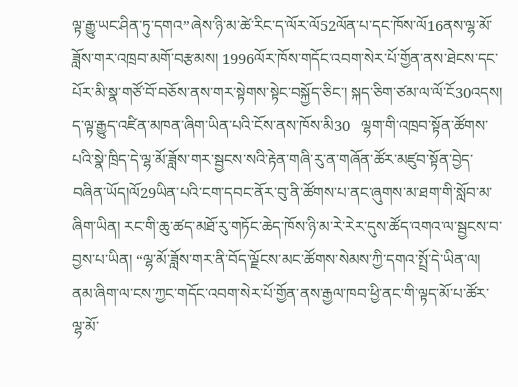ལྟ་རྒྱུ་ཡང་ཤིན་ཏུ་དགའ”ཞེས་ཉི་མ་ཚེ་རིང་ད་ལོར་ལོ52ལོན་པ་དང་ཁོས་ལོ16ནས་ལྷ་མོ་ཟློས་གར་འཁྲབ་མགོ་བརྩམས། 1996ལོར་ཁོས་གདོང་འབག་སེར་པོ་གྱོན་ནས་ཐེངས་དང་པོར་མི་སྣ་གཙོ་བོ་བཅོས་ནས་གར་སྟེགས་སྟེང་བསྐྱོད་ཅིང་། སྐད་ཅིག་ཙམ་ལ་ལོ་ངོ30འདས།
ད་ལྟ་རྒྱུད་འཛིན་མཁན་ཞིག་ཡིན་པའི་ངོས་ནས་ཁོས་མི30   ལྷག་གི་འཁྲབ་སྟོན་ཚོགས་པའི་སྣེ་ཁྲིད་དེ་ལྷ་མོ་ཟློས་གར་སྦྱངས་སའི་རྟེན་གཞི་རུ་ན་གཞོན་ཚོར་མཛུབ་སྟོན་བྱེད་བཞིན་ཡོད།ལོ29ཡིན་པའི་ངག་དབང་ནོར་བུ་ནི་ཚོགས་པ་ནང་ཞུགས་མ་ཐག་གི་སློབ་མ་ཞིག་ཡིན། རང་གི་ཆུ་ཚད་མཐོ་རུ་གཏོང་ཆེད་ཁོས་ཉི་མ་རེ་རེར་དུས་ཚོད་འགའ་ལ་སྦྱངས་བ་བྱས་པ་ཡིན། “ལྷ་མོ་ཟློས་གར་ནི་བོད་ལྗོངས་མང་ཚོགས་སེམས་ཀྱི་དགའ་སྤྲོ་དེ་ཡིན་ལ། ནམ་ཞིག་ལ་ངས་ཀྱང་གདོང་འབག་སེར་པོ་གྱོན་ནས་རྒྱལ་ཁབ་ཕྱི་ནང་གི་ལྟད་མོ་པ་ཚོར་ལྷ་མོ་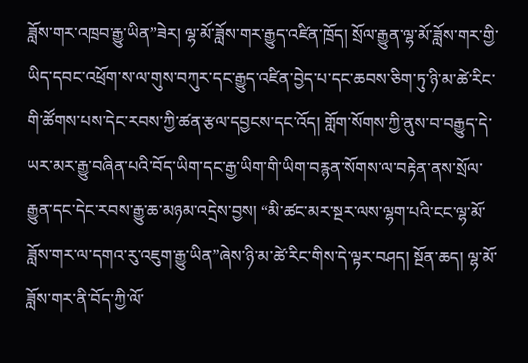ཟློས་གར་འཁྲབ་རྒྱུ་ཡིན”ཟེར། ལྷ་མོ་ཟློས་གར་རྒྱུད་འཛིན་ཁྲོད། སྲོལ་རྒྱུན་ལྷ་མོ་ཟློས་གར་གྱི་ཡིད་དབང་འཕྲོག་ས་ལ་གུས་བཀུར་དང་རྒྱུད་འཛིན་བྱེད་པ་དང་ཆབས་ཅིག་ཏུ་ཉི་མ་ཚེ་རིང་གི་ཚོགས་པས་དེང་རབས་ཀྱི་ཚན་རྩལ་དབྱངས་དང་འོད། གློག་སོགས་ཀྱི་ནུས་བ་བརྒྱུད་དེ་ ཡར་མར་རྒྱུ་བཞིན་པའི་བོད་ཡིག་དང་རྒྱ་ཡིག་གི་ཡིག་བརྙན་སོགས་ལ་བརྟེན་ནས་སྲོལ་རྒྱུན་དང་དེང་རབས་རྒྱུ་ཆ་མཉམ་འདྲེས་བྱས། “མི་ཚང་མར་སྔར་ལས་ལྷག་པའི་ངང་ལྷ་མོ་ཟློས་གར་ལ་དགའ་རུ་འཇུག་རྒྱུ་ཡིན”ཞེས་ཉི་མ་ཚེ་རིང་གིས་དེ་ལྟར་བཤད། སྔོན་ཆད། ལྷ་མོ་ཟློས་གར་ནི་བོད་ཀྱི་ལོ་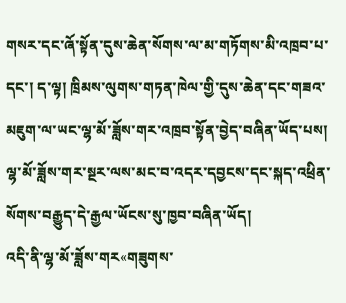གསར་དང་ཞོ་སྟོན་དུས་ཆེན་སོགས་ལ་མ་གཏོགས་མི་འཁྲབ་པ་དང་། ད་ལྟ། ཁྲིམས་ལུགས་གཏན་ཁེལ་གྱི་དུས་ཆེན་དང་གཟའ་མཇུག་ལ་ཡང་ལྷ་མོ་ཟློས་གར་འཁྲབ་སྟོན་བྱེད་བཞིན་ཡོད་པས། ལྷ་མོ་ཟློས་གར་སྔར་ལས་མང་བ་འདར་དབྱངས་དང་སྐད་འཕྲིན་སོགས་བརྒྱུད་དེ་རྒྱལ་ཡོངས་སུ་ཁྱབ་བཞིན་ཡོད།
འདི་ནི་ལྷ་མོ་ཟློས་གར«གཟུགས་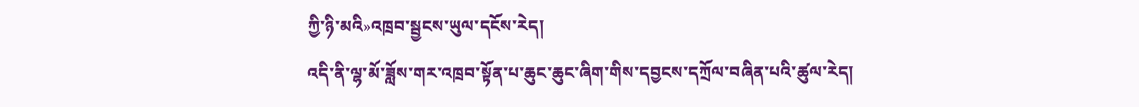ཀྱི་ཉི་མའི»འཁྲབ་སྦྱངས་ཡུལ་དངོས་རེད།
འདི་ནི་ལྷ་མོ་ཟློས་གར་འཁྲབ་སྟོན་པ་ཆུང་ཆུང་ཞིག་གིས་དབྱངས་དཀྲོལ་བཞིན་པའི་ཚུལ་རེད།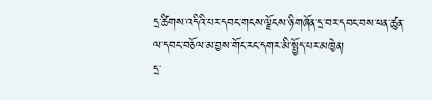དྲ་ཚིགས་འདིའི་པར་དབང་གངས་ལྗོངས་ཉི་གཞོན་དྲ་བར་དབང་བས་ཕན་ཚུན་ལ་དབང་བཅོལ་མ་བྱས་གོང་རང་དགར་མི་སྤྱོད་པར་མཁྱེན།
དྲ་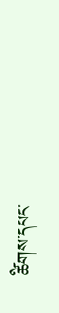ཚིགས་དཔང་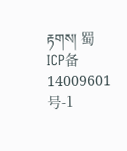རྟགས། 蜀ICP备14009601号-1